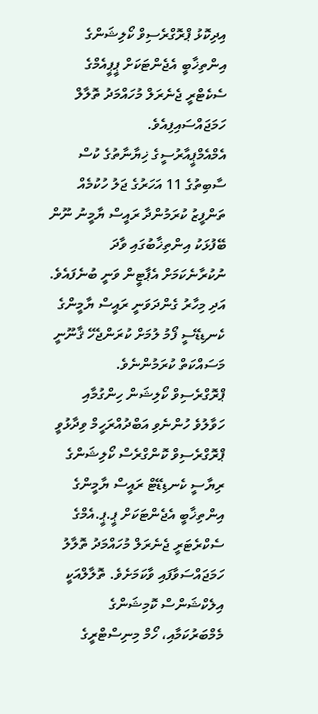އިދިކޮޅު ޕްރޮގްރެސިވް ކޯލިޝަންގެ އިންތިޚާބީ އެޖެންޓަކަށް ޕީޕީއެމްގެ ސެކެޓްރީ ޖެނެރަލް މުހައްމަދު ތޮލާލް ހަމަޖައްސައިފިއެވެ.
އެމްއެމްޕީއާރުސީގެ ޚިޔާނާތުގެ ކުސް ސާބިތުގެ 11 އަހަރުގެ ޖަލު ހުކުމެއް ތަންފީޒު ކުރަމުންދާ ރައީސް ޔާމީނު ނޫން ބޭފުޅަކު އިންތިޚާބުގައި ވާދަ ނުކުރާނެކަމަށް އެޕާޓީން ވަނީ ބުނެފައެވެ. އަދި މިހާރު ގެންދަވަނީ ރައީސް ޔާމީންގެ ކެނޑިޑޭސީ ފޯމު ލުމަށް ކުރަންޖެހޭ ޤާނޫނީ މަސައްކަތް ކުރަމުންނެވެ.
ޕްރޮގްރެސިވް ކޯލިޝަން ހިންގުމާއި ހަވާލުވެ ހުންނެވި އަބްދުއްރަހީމް ވިދާޅުވީ ޕްރޮގްރެސިވް ކޮންގްރެސް ކޯލިޝަންގެ ރިޔާސީ ކެނޑިޑޭޓް ރައީސް ޔާމީންގެ އިންތިޚާބީ އެޖެންޓަކަށް ޕީ.ޕީ.އެމްގެ ސެކްރެޓަރީ ޖެނެރަލް މުހައްމަދު ތޮލާލު ހަމަޖައްސަވާފައި ވާކަމަށެވެ. ތޮލާލްއަކީ އިލެކްޝަންސް ކޮމިޝަންގެ މެމްބަރުކަމާއި، ހޯމް މިނިސްޓްރީގެ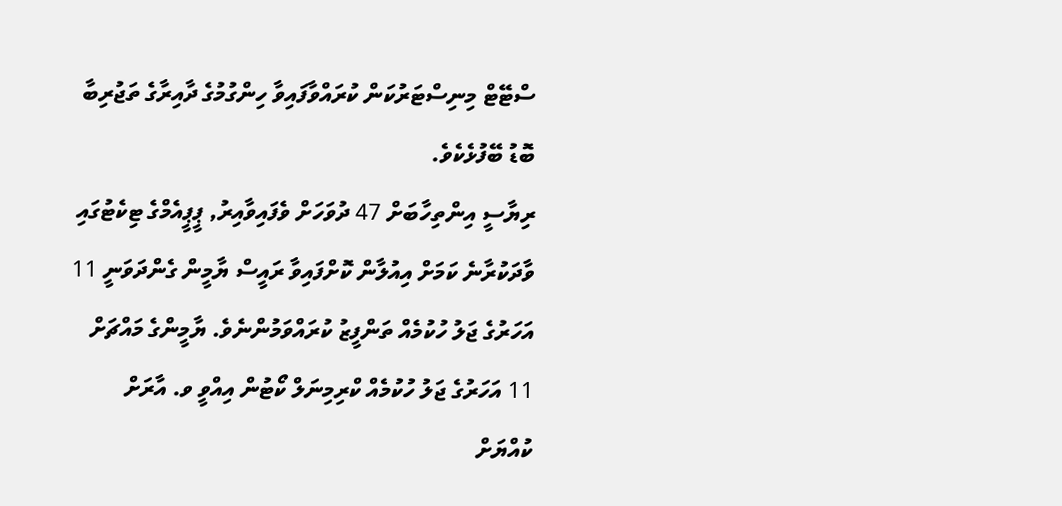ސްޓޭޓް މިނިސްޓަރުކަން ކުރައްވާފައިވާ ހިންގުމުގެ ދާއިރާގެ ތަޖުރިބާ ބޮޑު ބޭފުޅެކެވެ.
ރިޔާސީ އިންތިހާބަށް 47 ދުވަހަށް ވެފައިވާއިރު, ޕީޕީއެމްގެ ޓިކެޓުގައި ވާދަކުރާނެ ކަމަށް އިއުލާން ކޮށްފައިވާ ރައީސް ޔާމީން ގެންދަވަނީ 11 އަހަރުގެ ޖަލު ހުކުމެއް ތަންފީޒު ކުރައްވަމުންނެވެ. ޔާމީންގެ މައްޗަށް 11 އަހަރުގެ ޖަލު ހުކުމެއް ކްރިމިނަލް ކޯޓުން އިއްވީ ވ. އާރަށް ކުއްޔަށް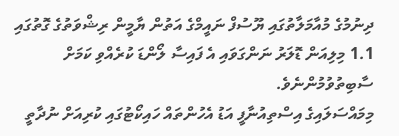ދިނުމުގެ މުއާމަލާތުގައި ޔޫސުފް ނައީމްގެ އަތުން ޔާމީން ރިޝްވަތުގެ ގޮތުގައި 1.1 މިލިއަން ޑޮލަރު ނަންގަވައި އެ ފައިސާ ލޯންޑަ ކުރެއްވި ކަމަށް ސާބިތުވުމުންނެވެ.
މިމައްސަލައިގެ އިސްތިއުނާފީ އަޑު އެހުންތައް ހައިކޯޓުގައި ކުރިއަށް ނުދާތީ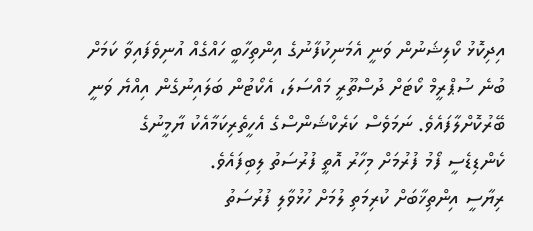އިދިކޮޅު ކޯލިޝަނުން ވަނީ އެމަނިކުފާނުގެ އިންތިހާބީ ހައްގެއް އުނިވެފައިވާ ކަމަށް ބުނެ ސުޕްރީމް ކޯޓަށް ދުސްތޫރީ މައްސަލަ، އެކޯޓުން ބަލައިނުގެން އިއްޔެ ވަނީ ބޭރުކޮށްލާފައެވެ. ނަމަވެސް ކަރެކްޝަންސްގެ އެހީތެރިކަމާއެކު ޔާމީނުގެ ކެންޑިޑެސީ ފޯމު ފުރުމަށް މިހާރު އޮތީ ފުރުސަތު ލިބިފައެވެ.
ރިޔާސީ އިންތިޚާބަށް ކުރިމަތި ލުމަށް ހުޅުވާލި ފުރުސަތު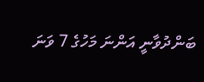ބަންދުވާނީ އަންނަ މަހުގެ 7 ވަނަ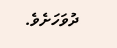ދުވަހަށެވެ.